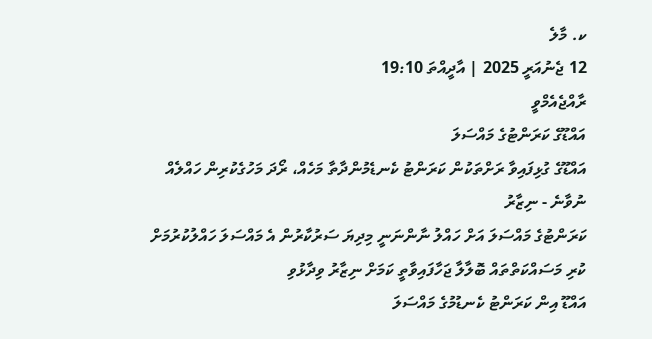ކ. މާލެ
12 ޖެނުއަރީ 2025 | އާދީއްތަ 19:10
ރާއްޖެއެމްވީ
އައްޑޫގެ ކަރަންޓުގެ މައްސަލަ
އައްޑޫގެ ގުޅިފައިވާ ރަށްތަކުން ކަރަންޓު ކެނޑެމުންދާތާ މަހެއް، ރޯދަ މަހުގެކުރިން ހައްލެއް ނުވާނެ - ނިޒާރު
ކަރަންޓުގެ މައްސަލަ އަށް ހައްލު ނާންނަނީ މިދިޔަ ސަރުކާރުން އެ މައްސަލަ ހައްލުކުރުމަށް ކުރި މަސައްކަތްތައް ބޮލާލާ ޖަހާފައިވާތީ ކަމަށް ނިޒާރު ވިދާޅުވި
އައްޑޫ އިން ކަރަންޓު ކެނޑުމުގެ މައްސަލަ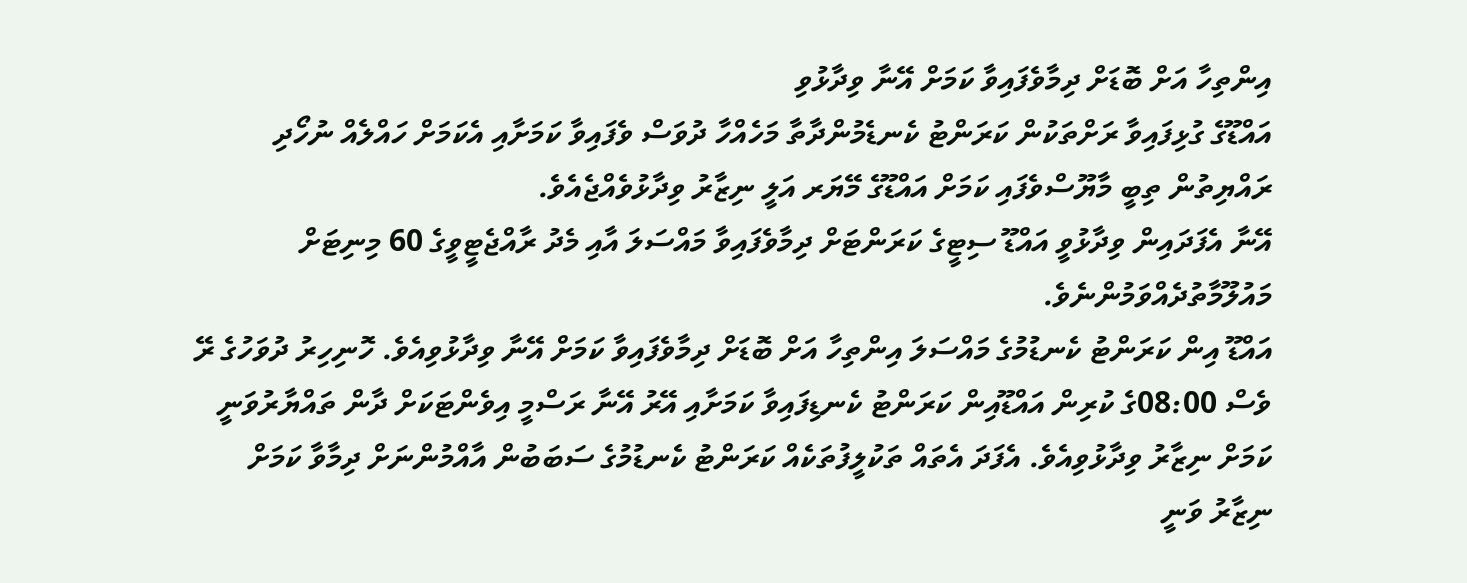އިންތިހާ އަށް ބޮޑަށް ދިމާވެފައިވާ ކަމަށް އޭނާ ވިދާޅުވި
އައްޑޫގެ ގުޅިފައިވާ ރަށްތަކުން ކަރަންޓު ކެނޑެމުންދާތާ މަހެއްހާ ދުވަސް ވެފައިވާ ކަމަށާއި އެކަމަށް ހައްލެއް ނުހޯދި ރައްޔިތުން ތިބީ މާޔޫސްވެފައި ކަމަށް އައްޑޫގެ މޭޔަރ އަލީ ނިޒާރު ވިދާޅުވެއްޖެއެވެ.
އޭނާ އެފަދައިން ވިދާޅުވީ އައްޑޫ ސިޓީގެ ކަރަންޓަށް ދިމާވެފައިވާ މައްސަލަ އާއި މެދު ރާއްޖެޓީވީގެ 60 މިނިޓަށް މައުލޫމާތުދެއްވަމުންނެވެ.
އައްޑޫ އިން ކަރަންޓު ކެނޑުމުގެ މައްސަލަ އިންތިހާ އަށް ބޮޑަށް ދިމާވެފައިވާ ކަމަށް އޭނާ ވިދާޅުވިއެވެ. ހޮނިހިރު ދުވަހުގެ ރޭ ވެސް 08:00ގެ ކުރިން އައްޑޫއިން ކަރަންޓު ކެނޑިފައިވާ ކަމަށާއި އޭރު އޭނާ ރަސްމީ އިވެންޓަކަށް ދާން ތައްޔާރުވަނީ ކަމަށް ނިޒާރު ވިދާޅުވިއެވެ. އެފަދަ އެތައް ތަކުލީފުތަކެއް ކަރަންޓު ކެނޑުމުގެ ސަބަބުން އާއްމުންނަށް ދިމާވާ ކަމަށް ނިޒާރު ވަނީ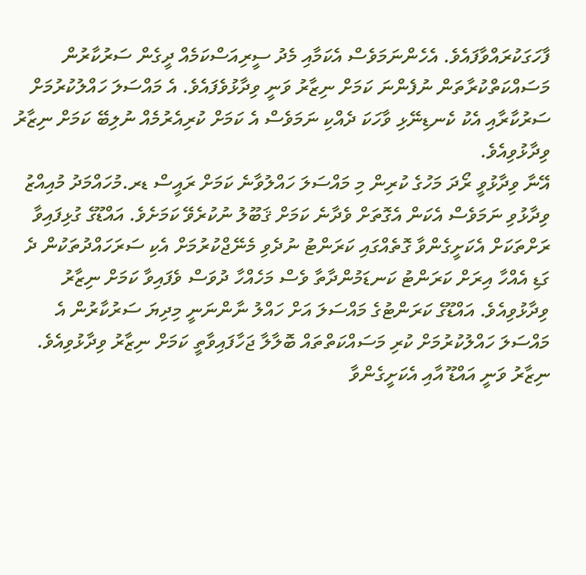ފާހަގަކުރައްވާފައެވެ. އެހެންނަމަވެސް އެކަމާއި މެދު ސީރިއަސްކަމެއް ދީގެން ސަރުކާރުން މަސައްކަތްކުރާތަން ނުފެންނަ ކަމަށް ނިޒާރު ވަނީ ވިދާޅުވެފައެވެ. އެ މައްސަލަ ހައްލުކުރުމަށް ސަރުކާރާއި އެކު ކެނޑިނޭޅި ވާހަކަ ދެއްކި ނަމަވެސް އެ ކަމަށް ކުރިއެރުމެއް ނުލިބޭ ކަމަށް ނިޒާރު ވިދާޅުވިއެވެ.
އޭނާ ވިދާޅުވީ ރޯދަ މަހުގެ ކުރިން މި މައްސަލަ ހައްލުވާނެ ކަމަށް ރައީސް ޑރ.މުހައްމަދު މުއިއްޒު ވިދާޅުވި ނަމަވެސް އެކަން އެގޮތަށް ވެދާނެ ކަމަށް ޤަބޫލު ނުކުރެވޭ ކަމަށެވެ. އައްޑޫގެ ގުޅިފައިވާ ރަށްތަކަށް އެކަށީގެންވާ ގޮތެއްގައި ކަރަންޓު ނުދެވި މެނޭޖްކުރުމަށް އެކި ސަރަހައްދުތަކުން ދެ ގަޑި އެއްހާ އިރަށް ކަރަންޓު ކަނޑަމުންދާތާ ވެސް މަހެއްހާ ދުވަސް ވެފައިވާ ކަމަށް ނިޒާރު ވިދާޅުވިއެވެ. އައްޑޫގެ ކަރަންޓުގެ މައްސަލަ އަށް ހައްލު ނާންނަނީ މިދިޔަ ސަރުކާރުން އެ މައްސަލަ ހައްލުކުރުމަށް ކުރި މަސައްކަތްތައް ބޮލާލާ ޖަހާފައިވާތީ ކަމަށް ނިޒާރު ވިދާޅުވިއެވެ. ނިޒާރު ވަނީ އައްޑޫ އާއި އެކަށީގެންވާ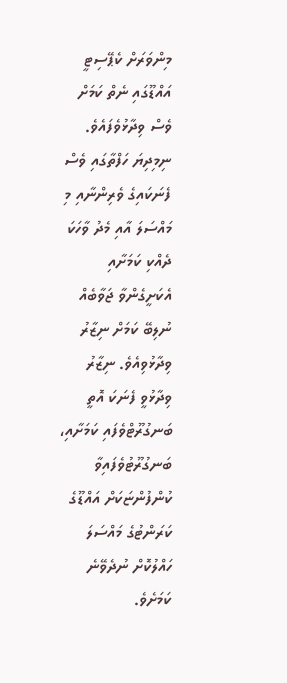މިންވަރަށް ކެޕޭސިޓީ އައްޑޫގައި ނެތް ކަމަށް ވެސް ވިދާޅުވެފައެވެ. ނިމިދިޔަ ހަފްތާގައި ވެސް ފެނަކައިގެ ވެރިންނާއި މި މައްސަލަ އާއި މެދު ވާހަކަ ދެއްކި ކަމަށާއި އެކަށީގެންވާ ޖަވާބެއް ނުލިބޭ ކަމަށް ނިޒާރު ވިދާޅުވިއެވެ. ނިޒާރު ވިދާޅުވީ ފެނަކަ އޮތީ ބަނގުރޫޓްވެފައި ކަމަށާއި، ބަނގުރޫޓުވެފައިވާ ކުންފުންޏަކަށް އައްޑޫގެ ކަރަންޓުގެ މައްސަލަ ހައްލުކޮށް ނުދެވޭނެ ކަމަށެވެ.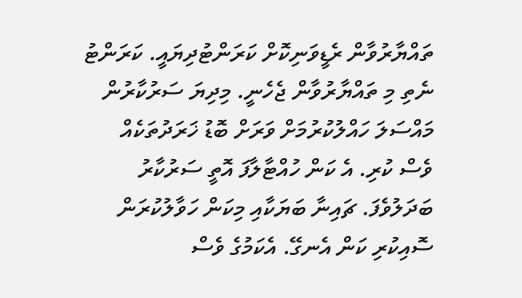ތައްޔާރުވާން ރެޑީވަނިކޮށް ކަރަންޓުދިޔައީ. ކަރަންޓު ނެތި މި ތައްޔާރުވާން ޖެހެނީ. މިދިޔަ ސަރުކާރުން މައްސަލަ ހައްލުކުރުމަށް ވަރަށް ބޮޑު ޚަރަދުތަކެއް ވެސް ކުރި. އެ ކަން ހުއްޓާލާފަ އޮތީ ސަރުކާރު ބަދަލުވެފަ. ޗައިނާ ބަޔަކާއި މިކަން ހަވާލުކުރަން ސޮއިކުރި ކަން އެނގޭ. އެކަމުގެ ވެސް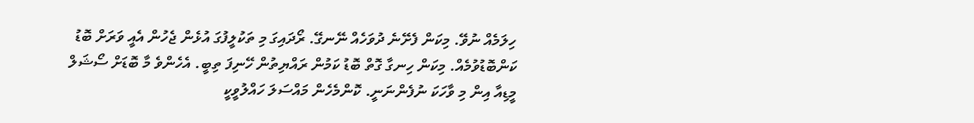ހިލަމެއް ނުވޭ. މިކަން ފެށޭނެ ދުވަހެއް ނޭނގޭ. ރޯދައިގަ މި ތަކުލީފުގަ އުޅެން ޖެހުން އެއީ ވަރަށް ބޮޑު ކަންބޮޑުވުމެއް. މިކަން ހިނގާ ގޮތް ބޮޑު ކަމުން ރައްޔިތުން ހޭނިފަ ތިބީ. އެހެންވެ މާ ބޮޑަށް ސޯޝަލް މީޑިއާ އިން މި ވާހަކަ ނުފެންނަނީ. ކޮންމެހެން މައްސަލަ ހައްލުވީކީ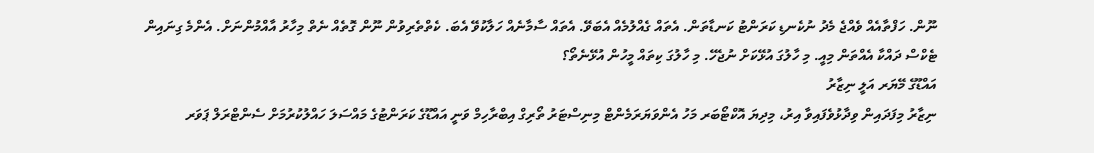ނޫން. ހަފްތާއެއް ވެއްޖެ މެދު ނުކެނޑި ކަރަންޓު ކަނޑާތަން. އެތައް ގެއްލުމެއް އެބަވޭ. އެތައް ސާމާނެއް ހަލާކުވޭ އެބަ. ކެތްތެރިވުން ނޫން ގޮތެއް ނެތް މިހާރު އާއްމުންނަށް. އެންމެ ގިނައިން ޓެކްސް ދައްކާ އެއްތަން މިއީ. މި ހާލުގަ އުޅޭކަށް ނުޖެހޭ. މި ހާލުގަ ކިތައް މީހުން އުޅޭނެތޯ؟
އައްޑޫގެ މޭޔަރ އަލީ ނިޒާރު
ނިޒާރު މިފަދައިން ވިދާޅުވެފައިވާ އިރު، މިދިޔަ އޮކްޓޯބަރ މަހު އެންވަޔަރަމެންޓް މިނިސްޓަރު ތޯރިގް އިބްރާހިމް ވަނީ އައްޑޫގެ ކަރަންޓުގެ މައްސަލަ ހައްލުކުރުމަށް ސެންޓްރަލް ޕަވަރ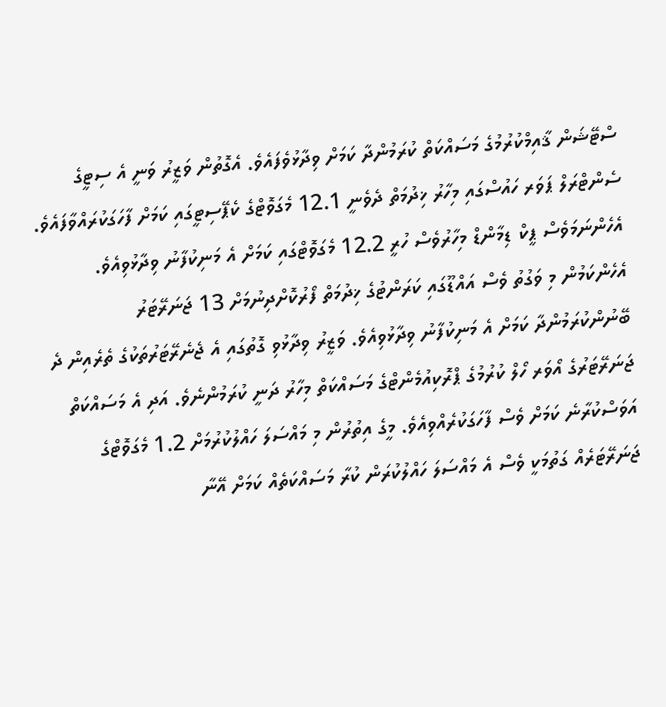ސްޓޭޝަން ޤާއިމްކުރުމުގެ މަސައްކަތް ކުރަމުންދާ ކަމަށް ވިދާޅުވެފައެވެ. އެގޮތުން ވަޒީރު ވަނީ އެ ސިޓީގެ ސެންޓްރަލް ޕަވަރ ހައުސްގައި މިހާރު ޚިދުމަތް ދެވެނީ 12.1 މެގަވޮޓްގެ ކެޕޭސިޓީގައި ކަމަށް ފާހަގަކުރައްވާފައެވެ. އެހެންނަމަވެސް ޕީކް ޑިމާންޑް މިހާރުވެސް ހުރީ 12.2 މެގަވޮޓްގައި ކަމަށް އެ މަނިކުފާނު ވިދާޅުވިއެވެ. އެހެންކަމުން މި ވަގުތު ވެސް އައްޑޫގައި ކަރަންޓުގެ ޚިދުމަތް ފޯރުކޮށްދިނުމަށް 13 ޖަނަރޭޓަރު ބޭނުންކުރަމުންދާ ކަމަށް އެ މަނިކުފާނު ވިދާޅުވިއެވެ. ވަޒީރު ވިދާޅުވި ގޮތުގައި އެ ޖެނެރޭޓަރުތަކުގެ ތެރެއިން ދެ ޖަނަރޭޓަރުގެ އޯވަރ ހޯލް ކުރުމުގެ ޕްރޮކިއުމެންޓްގެ މަސައްކަތް މިހާރު ދަނީ ކުރަމުންނެވެ. އަދި އެ މަސައްކަތް އަވަސްކުރާނެ ކަމަށް ވެސް ފާހަގަކުރެއްވިއެވެ. މީގެ އިތުރުން މި މައްސަލަ ހައްލުކުރުމަށް 1.2 މެގަވޮޓްގެ ޖަނަރޭޓަރެއް ގަތުމަކީ ވެސް އެ މައްސަލަ ހައްލުކުރަން ކުރާ މަސައްކަތެއް ކަމަށް އޭނާ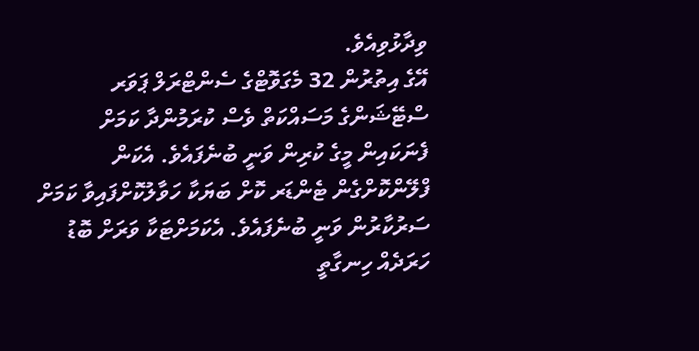ވިދާޅުވިއެވެ.
އޭގެ އިތުރުން 32 މެގަވޮޓްގެ ސެންޓްރަލް ޕަވަރ ސްޓޭޝަންގެ މަސައްކަތް ވެސް ކުރަމުންދާ ކަމަށް ފެނަކައިން މީގެ ކުރިން ވަނީ ބުނެފައެވެ. އެކަން ފްލޭންކޮށްގެން ޓެންޑަރ ކޮށް ބަޔަކާ ހަވާލުކޮށްފައިވާ ކަމަށް ސަރުކާރުން ވަނީ ބުނެފައެވެ. އެކަމަށްޓަކާ ވަރަށް ބޮޑު ހަރަދެއް ހިނގާތީ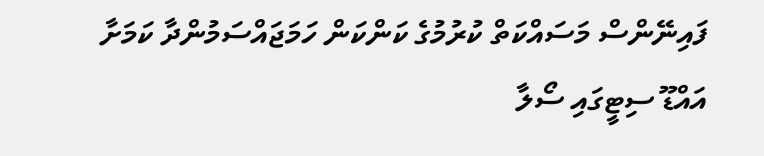ފައިނޭންސް މަސައްކަތް ކުރުމުގެ ކަންކަން ހަމަޖައްސަމުންދާ ކަމަށާ އައްޑޫ ސިޓީގައި ސޯލާ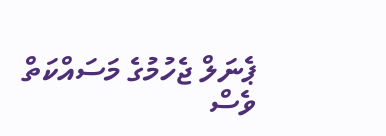ޕެނަލް ޖެހުމުގެ މަސައްކަތް ވެސް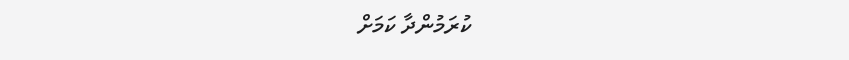ކުރަމުންދާ ކަމަށް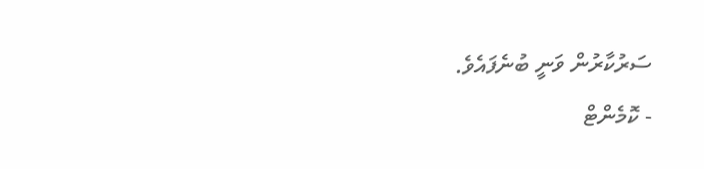ސަރުކާރުން ވަނީ ބުނެފައެވެ.
- ކޮމެންޓް